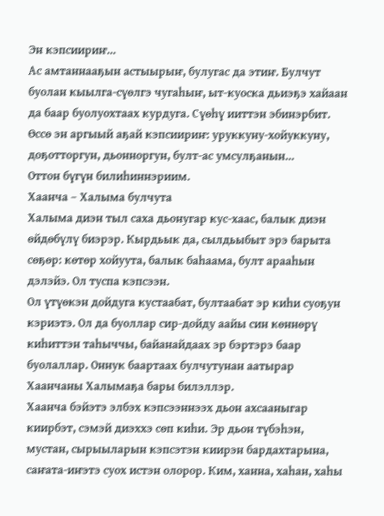Эн кэпсиириҥ...
Ас амтаннааҕын астыырыҥ, булугас да этиҥ. Булчут буолан кыылга-сүөлгэ чугаһыҥ, ыт-куоска дьиэҕэ хайаан да баар буолуохтаах курдуга. Сүөһү ииттэн эбинэрбит.
Өссө эн аргыый аҕай кэпсиириҥ: уруккуну-хойуккуну, доҕотторгун, дьонноргун, булт-ас умсулҕанын...
Оттон бүгүн билиһиннэриим.
Хаанча – Халыма булчута
Халыма диэн тыл саха дьонугар кус-хаас, балык диэн өйдөбүлү биэрэр. Кырдьык да, сылдьыбыт эрэ барыта сөҕөр: көтөр хойуута, балык баһаама, булт арааһын дэлэйэ. Ол туспа кэпсээн.
Ол үтүөкэн дойдуга кустаабат, бултаабат эр киһи суоҕун кэриэтэ. Ол да буоллар сир-дойду аайы син көннөрү киһиттэн таһыччы, байанайдаах эр бэртэрэ баар буолаллар. Оннук баартаах булчутунан аатырар Хаанчаны Халымаҕа бары билэллэр.
Хаанча бэйэтэ элбэх кэпсээннээх дьон ахсааныгар киирбэт, сэмэй диэххэ сөп киһи. Эр дьон түбэһэн, мустан, сырыыларын кэпсэтэн киирэн бардахтарына, саҥата-иҥэтэ суох истэн олорор. Ким, ханна, хаһан, хаһы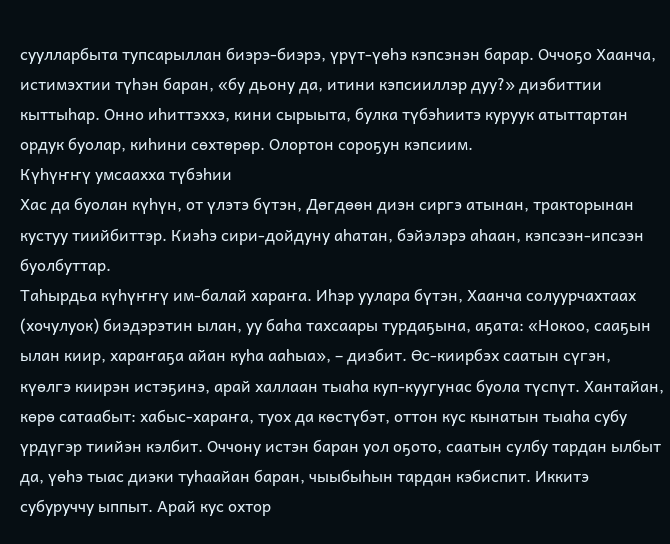суулларбыта тупсарыллан биэрэ-биэрэ, үрүт-үөһэ кэпсэнэн барар. Оччоҕо Хаанча, истимэхтии түһэн баран, «бу дьону да, итини кэпсииллэр дуу?» диэбиттии кыттыһар. Онно иһиттэххэ, кини сырыыта, булка түбэһиитэ куруук атыттартан ордук буолар, киһини сөхтөрөр. Олортон сороҕун кэпсиим.
Күһүҥҥү умсаахха түбэһии
Хас да буолан күһүн, от үлэтэ бүтэн, Дөгдөөн диэн сиргэ атынан, тракторынан кустуу тиийбиттэр. Киэһэ сири-дойдуну аһатан, бэйэлэрэ аһаан, кэпсээн-ипсээн буолбуттар.
Таһырдьа күһүҥҥү им-балай хараҥа. Иһэр уулара бүтэн, Хаанча солуурчахтаах (хочулуок) биэдэрэтин ылан, уу баһа тахсаары турдаҕына, аҕата: «Нокоо, сааҕын ылан киир, хараҥаҕа айан куһа ааһыа», – диэбит. Өс-киирбэх саатын сүгэн, күөлгэ киирэн истэҕинэ, арай халлаан тыаһа куп-куугунас буола түспүт. Хантайан, көрө сатаабыт: хабыс-хараҥа, туох да көстүбэт, оттон кус кынатын тыаһа субу үрдүгэр тиийэн кэлбит. Оччону истэн баран уол оҕото, саатын сулбу тардан ылбыт да, үөһэ тыас диэки туһаайан баран, чыыбыһын тардан кэбиспит. Иккитэ субуруччу ыппыт. Арай кус охтор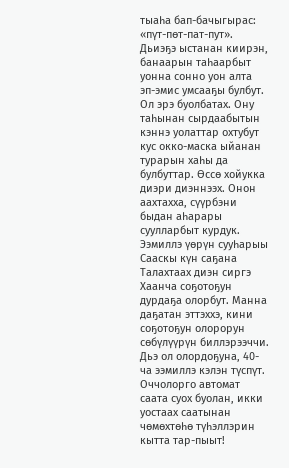тыаһа бап-бачыгырас: «пүт-пөт-пат-пут». Дьиэҕэ ыстанан киирэн, банаарын таһаарбыт уонна сонно уон алта эп-эмис умсааҕы булбут. Ол эрэ буолбатах. Ону таһынан сырдаабытын кэннэ уолаттар охтубут кус окко-маска ыйанан турарын хаһы да булбуттар. Өссө хойукка диэри диэннээх. Онон аахтахха, сүүрбэни быдан аһарары суулларбыт курдук.
Ээмиллэ үөрүн сууһарыы
Сааскы күн саҕана Талахтаах диэн сиргэ Хаанча соҕотоҕун дурдаҕа олорбут. Манна даҕатан эттэххэ, кини соҕотоҕун олорорун сөбүлүүрүн биллэрээччи. Дьэ ол олордоҕуна, 40-ча ээмиллэ кэлэн түспүт. Оччолорго автомат саата суох буолан, икки уостаах саатынан чөмөхтөһө түһэллэрин кытта тар-пыыт!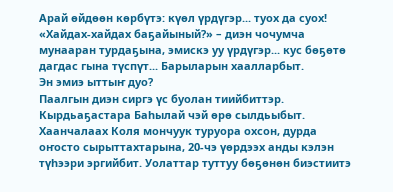Арай өйдөөн көрбүтэ: күөл үрдүгэр... туох да суох! «Хайдах-хайдах баҕайыный?» – диэн чочумча мунааран турдаҕына, эмискэ уу үрдүгэр... кус бөҕөтө дагдас гына түспүт... Барыларын хаалларбыт.
Эн эмиэ ыттыҥ дуо?
Паалгын диэн сиргэ үс буолан тиийбиттэр. Кырдьаҕастара Баһылай чэй өрө сылдьыбыт. Хаанчалаах Коля мончуук туруора охсон, дурда оҥосто сырыттахтарына, 20-чэ үөрдээх анды кэлэн түһээри эргийбит. Уолаттар туттуу бөҕөнөн биэстиитэ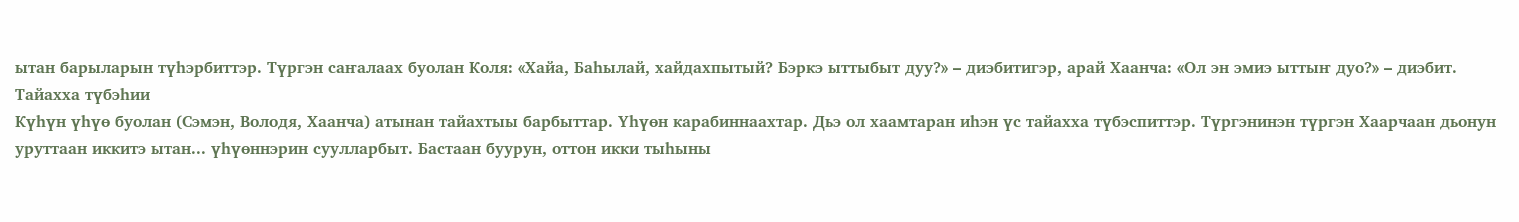ытан барыларын түһэрбиттэр. Түргэн саҥалаах буолан Коля: «Хайа, Баһылай, хайдахпытый? Бэркэ ыттыбыт дуу?» – диэбитигэр, арай Хаанча: «Ол эн эмиэ ыттыҥ дуо?» – диэбит.
Тайахха түбэһии
Күһүн үһүө буолан (Сэмэн, Володя, Хаанча) атынан тайахтыы барбыттар. Үһүөн карабиннаахтар. Дьэ ол хаамтаран иһэн үс тайахха түбэспиттэр. Түргэнинэн түргэн Хаарчаан дьонун уруттаан иккитэ ытан... үһүөннэрин суулларбыт. Бастаан буурун, оттон икки тыһыны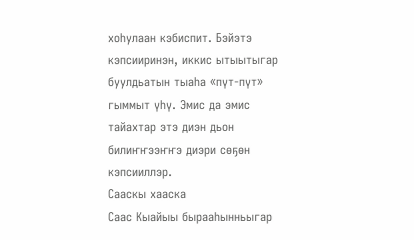хоһулаан кэбиспит. Бэйэтэ кэпсииринэн, иккис ытыытыгар буулдьатын тыаһа «пүт-пүт» гыммыт үһү. Эмис да эмис тайахтар этэ диэн дьон билиҥҥээҥҥэ диэри сөҕөн кэпсииллэр.
Сааскы хааска
Саас Кыайыы бырааһынньыгар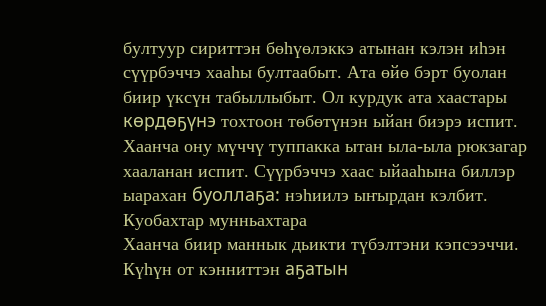бултуур сириттэн бөһүөлэккэ атынан кэлэн иһэн сүүрбэччэ хааһы бултаабыт. Ата өйө бэрт буолан биир үксүн табыллыбыт. Ол курдук ата хаастары көрдөҕүнэ тохтоон төбөтүнэн ыйан биэрэ испит. Хаанча ону мүччү туппакка ытан ыла-ыла рюкзагар хааланан испит. Сүүрбэччэ хаас ыйааһына биллэр ыарахан буоллаҕа: нэһиилэ ыҥырдан кэлбит.
Куобахтар мунньахтара
Хаанча биир маннык дьикти түбэлтэни кэпсээччи.
Күһүн от кэнниттэн аҕатын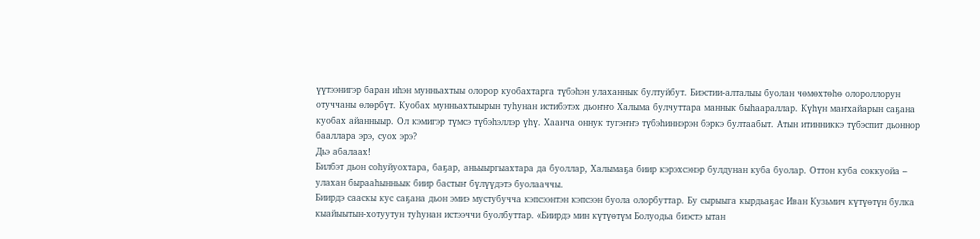үүтээнигэр баран иһэн мунньахтыы олорор куобахтарга түбэһэн улаханнык бултуйбут. Биэстии-алталыы буолан чөмөхтөһө олороллорун отуччаны өлөрбүт. Куобах мунньахтыырын туһунан истибэтэх дьоҥҥо Халыма булчуттара маннык быһаараллар. Күһүн маҥхайарын саҕана куобах айанныыр. Ол кэмигэр түмсэ түбэһэллэр үһү. Хаанча оннук тугэҥҥэ түбэһиннэрэн бэркэ бултаабыт. Атын итинниккэ түбэспит дьоннор бааллара эрэ, суох эрэ?
Дьэ абалаах!
Билбэт дьон соһуйуохтара, баҕар, аньыыргыахтара да буоллар, Халымаҕа биир кэрэхсэнэр булдунан куба буолар. Оттон куба соккуойа – улахан бырааһынньык биир бастыҥ бүлүүдэтэ буолааччы.
Биирдэ сааскы кус саҕана дьон эмиэ мустубучча кэпсээнтэн кэпсээн буола олорбуттар. Бу сырыыга кырдьаҕас Иван Кузьмич күтүөтүн булка кыайыытын-хотуутун туһунан истээччи буолбуттар. «Биирдэ мин күтүөтүм Болуодьа биэстэ ытан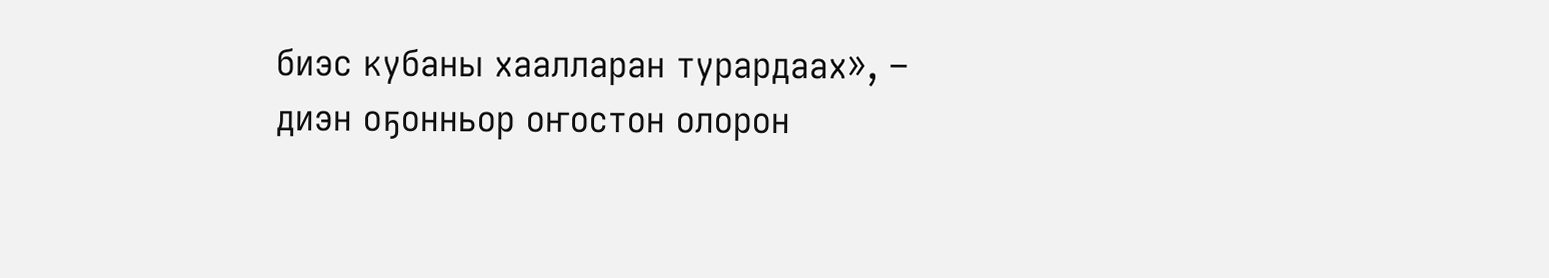биэс кубаны хаалларан турардаах», – диэн оҕонньор оҥостон олорон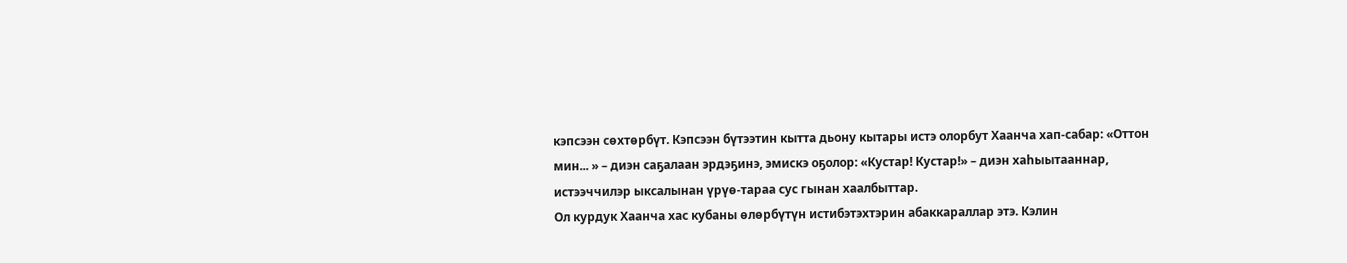кэпсээн сөхтөрбүт. Кэпсээн бүтээтин кытта дьону кытары истэ олорбут Хаанча хап-сабар: «Оттон мин... » – диэн саҕалаан эрдэҕинэ, эмискэ оҕолор: «Кустар! Кустар!» – диэн хаһыытааннар, истээччилэр ыксалынан үрүө-тараа сус гынан хаалбыттар.
Ол курдук Хаанча хас кубаны өлөрбүтүн истибэтэхтэрин абаккараллар этэ. Кэлин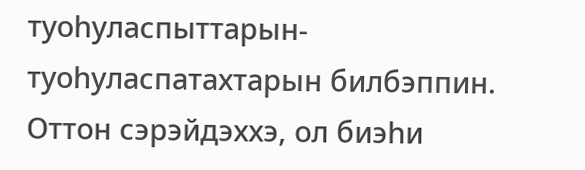туоһуласпыттарын-туоһуласпатахтарын билбэппин. Оттон сэрэйдэххэ, ол биэһи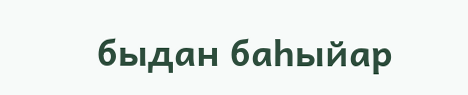быдан баһыйар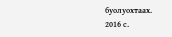буолуохтаах.
2016 с.